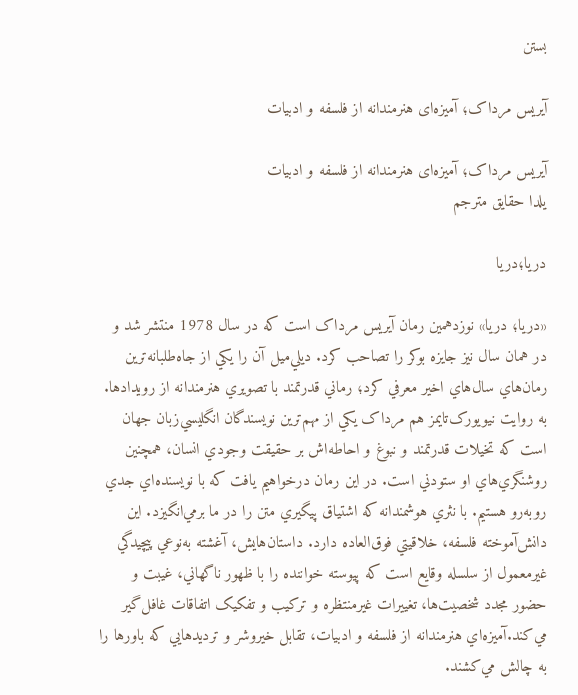بستن

آیریس مرداک؛ آمیزه‌ای هنرمندانه از فلسفه و ادبیات

آیریس مرداک؛ آمیزه‌ای هنرمندانه از فلسفه و ادبیات
یلدا حقایق مترجم

دريا؛دريا

«دريا؛ دريا» نوزدهمين رمان آيريس مرداک است که در سال 1978 منتشر شد و در همان سال نيز جايزه بوکر را تصاحب کرد. ديلي‌ميل آن را يکي از جاه‌طلبانه‌ترين رمان‌هاي سال‌هاي اخير معرفي کرد؛ رماني قدرتمند با تصويري هنرمندانه از رويدادها. به روايت نيويورک‌تايمز هم مرداک يکي از مهم‌ترين نويسندگان انگليسي‌زبان جهان است که تخيلات قدرتمند و نبوغ و احاطه‌اش بر حقيقت‌‌ وجودي انسان، همچنين روشنگري‌هاي او ستودني ا‌ست. در اين رمان درخواهيم يافت که با نويسنده‌اي جدي روبه‌رو هستيم. با نثري هوشمندانه که اشتياق پيگيري متن را در ما برمي‌انگيزد. اين دانش‌آموخته فلسفه، خلاقيتي فوق‌العاده دارد. داستان‌هايش، آغشته به‌نوعي پيچيدگي غيرمعمول‌ از سلسله وقايع است که پيوسته خواننده را با ظهور ناگهاني، غيبت و حضور مجدد شخصيت‌ها، تغييرات غيرمنتظره و ترکيب و تفکيک اتفاقات غافل‌گير مي‌کند.آميزه‌اي هنرمندانه از فلسفه و ادبيات، تقابل خيروشر و ترديدهايي که باورها را به چالش مي‌کشند.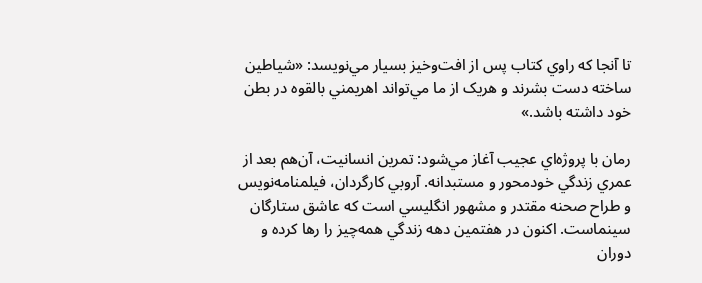تا آنجا که راوي کتاب پس از افت‌وخيز بسيار مي‌نويسد: «شياطين ساخته دست بشرند و هريک از ما مي‌تواند اهريمني بالقوه در بطن خود داشته باشد.»

رمان با پروژه‌اي عجيب آغاز مي‌شود: تمرين انسانيت، آن‌هم بعد از عمري زندگي خودمحور و مستبدانه. آروبي کارگردان، فيلمنامه‌نويس و طراح صحنه مقتدر و مشهور انگليسي‌ است که عاشق ستارگان سينماست. اکنون در هفتمين دهه زندگي‌ همه‌چيز را رها کرده و دوران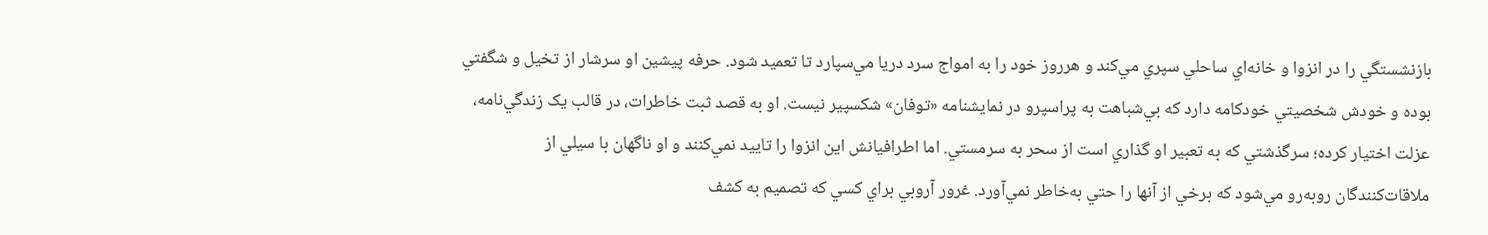بازنشستگي را در انزوا و خانه‌اي ساحلي سپري مي‌کند و هرروز خود را به امواج سرد دريا مي‌سپارد تا تعميد شود. حرفه پيشين‌ او سرشار از تخيل و شگفتي بوده و خودش شخصيتي خودکامه دارد که بي‌شباهت به پراسپرو در نمايشنامه «توفان» شکسپير نيست. او به قصد ثبت خاطرات، در قالب يک زندگي‌نامه، عزلت اختيار کرده؛ سرگذشتي که به تعبير او گذاري است از سحر به سرمستي. اما اطرافيانش اين انزوا را تاييد نمي‌کنند و او ناگهان با سيلي از ملاقات‌کنندگان رو‌به‌رو مي‌شود که برخي از آنها را حتي به‌خاطر نمي‌آورد. غرور آروبي براي کسي که تصميم به کشف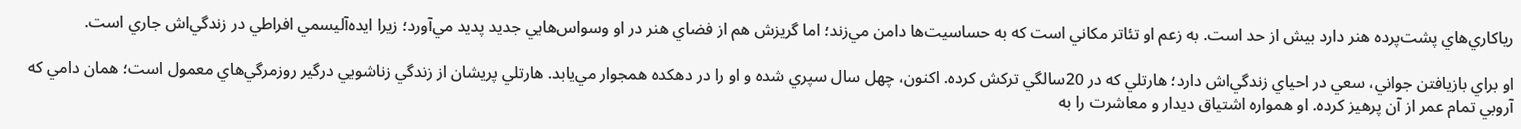رياکاري‌هاي پشت‌پرده هنر دارد بيش از حد است. به زعم او تئاتر مکاني است که به حساسيت‌ها دامن مي‌زند؛ اما گريزش هم از فضاي هنر در او وسواس‌هايي جديد پديد مي‌آورد؛ زيرا ايده‌آليسمي افراطي در زندگي‌اش جاري است.

او براي بازيافتن جواني، سعي در احياي زندگي‌اش دارد؛ هارتلي که در 20سالگي ترکش کرده. اکنون، چهل سال سپري شده و او را در دهکده‌‌ همجوار مي‌يابد. هارتلي پريشان از زندگي زناشويي درگير روزمرگي‌هاي معمول است؛ همان دامي که آروبي تمام عمر از آن پرهيز کرده. او همواره اشتياق ديدار و معاشرت را به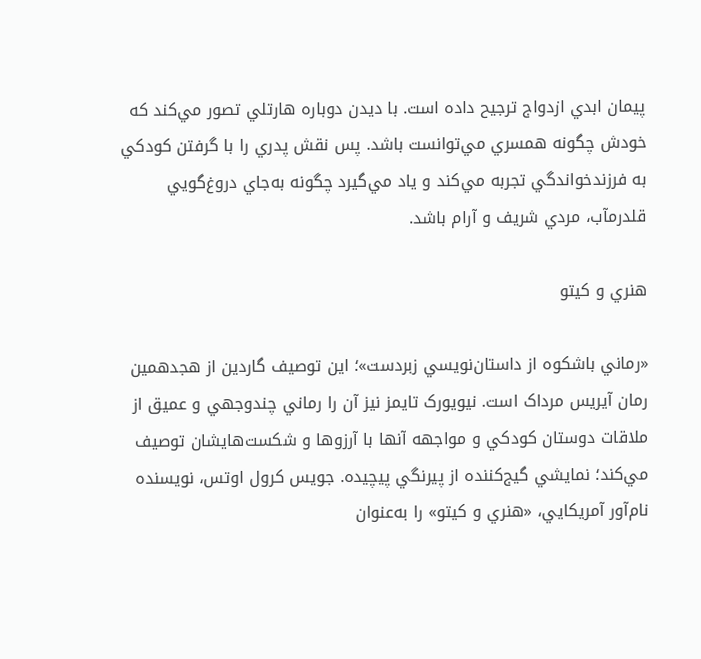پيمان ابدي ازدواج ترجيح داده است. با ديدن دوباره هارتلي تصور مي‌کند که خودش چگونه همسري مي‌توانست باشد. پس نقش پدري را با گرفتن کودکي به فرزندخواندگي تجربه مي‌کند و ياد مي‌گيرد چگونه به‌جاي دروغ‌گويي قلدرمآب، مردي شريف و آرام باشد.

هنري و کيتو

«رماني باشکوه از داستان‌نويسي زبردست»؛ اين توصيف گاردين از هجدهمين رمان آيريس مرداک است. نيويورک تايمز نيز آن را رماني چندوجهي و عميق از ملاقات دوستان کودکي و مواجهه آنها با آرزوها و شکست‌هايشان توصيف مي‌کند؛ نمايشي گيج‌کننده از پيرنگي پيچيده. جويس کرول اوتس، نويسنده نام‌آور آمريکايي، «هنري و کيتو» را به‌عنوان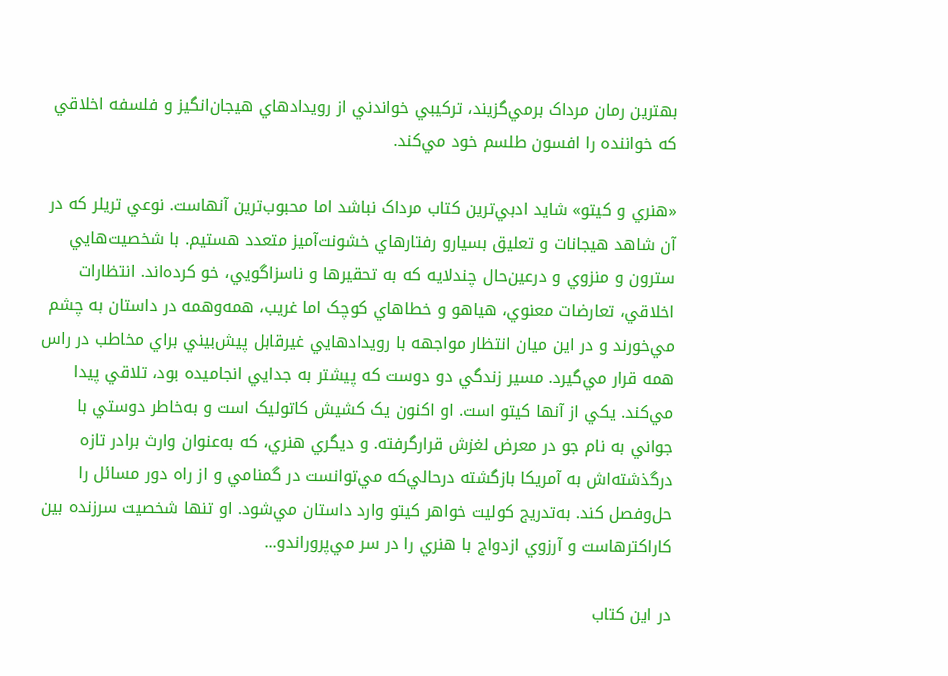بهترين رمان مرداک برمي‌گزيند، ترکيبي خواندني از رويدادهاي هيجان‌انگيز و فلسفه ‌اخلاقي که خواننده را افسون طلسم خود مي‌کند.

«هنري و کيتو» شايد ادبي‌ترين کتاب مرداک نباشد اما محبوب‌ترين آنهاست. نوعي تريلر که در آن شاهد هيجانات و تعليق بسيارو رفتارهاي خشونت‌آميز متعدد هستيم. با شخصيت‌هايي سترون و منزوي و درعين‌حال چندلايه که به تحقيرها و ناسزاگويي، خو کرده‌اند. انتظارات اخلاقي، تعارضات معنوي، هياهو و خطاهاي کوچک اما غريب، همه‌وهمه در داستان به چشم مي‌خورند و در اين ميان انتظار مواجهه با رويدادهايي غيرقابل پيش‌بيني براي مخاطب در راس همه قرار مي‌گيرد. مسير زندگي دو دوست که پيشتر به جدايي انجاميده بود، تلاقي پيدا مي‌‌کند. يکي از آنها کيتو است. او اکنون يک کشيش کاتوليک است و به‌خاطر دوستي با جواني به نام جو در معرض لغزش قرار‌گرفته. و ديگري هنري، که به‌عنوان وارث برادر تازه درگذشته‌اش به آمريکا بازگشته درحالي‌که مي‌توانست در گمنامي و از راه دور مسائل را حل‌وفصل کند. به‌تدريج کوليت خواهر کيتو وارد داستان مي‌شود. او تنها شخصيت سرزنده بين کاراکترهاست و آرزوي ازدواج با هنري را در سر مي‌پروراندو...

در اين کتاب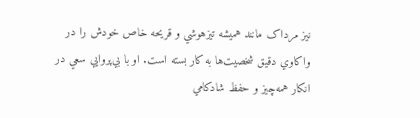نيز مرداک مانند هميشه تيزهوشي و قريحه خاص خودش را در واکاوي دقيق شخصيت‌ها به کار بسته است. او با بي‌پروايي سعي در انکار همه‌چيز و حفظ شادکامي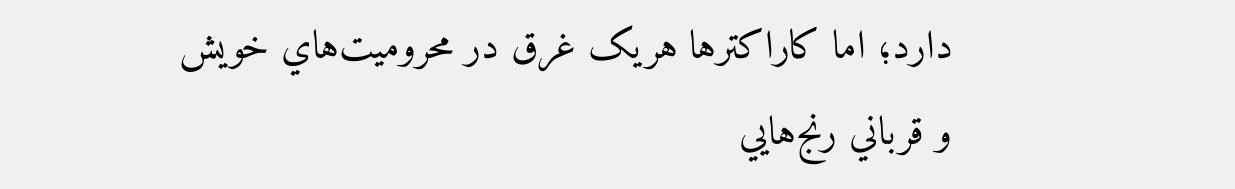دارد؛ اما کاراکترها هريک غرق در محروميت‌هاي خويش‌ و قرباني رنج‌هايي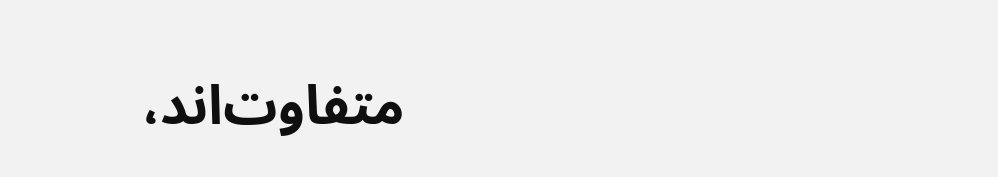متفاوت‌اند،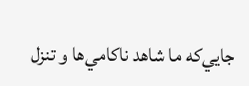جايي‌که ما شاهد ناکامي‌ها و تنزل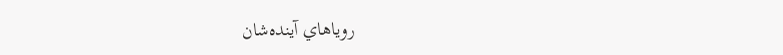روياهاي آينده‌شان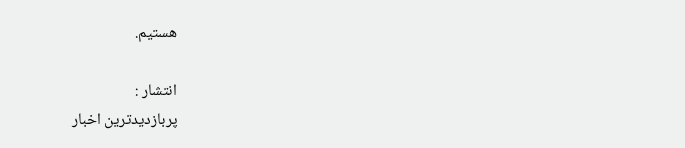هستيم.

انتشار :
پربازدیدترین اخبار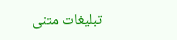تبلیغات متنی